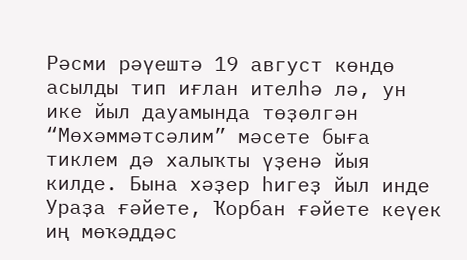Рәсми рәүештә 19 август көндө асылды тип иғлан ителһә лә, ун ике йыл дауамында төҙөлгән “Мөхәммәтсәлим” мәсете быға тиклем дә халыҡты үҙенә йыя килде. Бына хәҙер һигеҙ йыл инде Ураҙа ғәйете, Ҡорбан ғәйете кеүек иң мөҡәддәс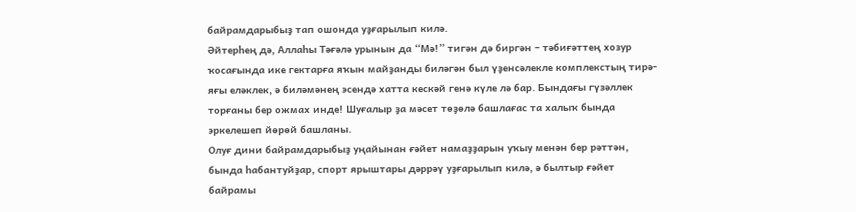байрамдарыбыҙ тап ошонда уҙғарылып килә.
Әйтерһең дә, Аллаһы Тәғәлә урынын да “Мә!” тигән дә биргән – тәбиғәттең хозур ҡосағында ике гектарға яҡын майҙанды биләгән был үҙенсәлекле комплекстың тирә-яғы еләклек, ә биләмәнең эсендә хатта кескәй генә күле лә бар. Бындағы гүзәллек торғаны бер ожмах инде! Шуғалыр ҙа мәсет төҙөлә башлағас та халыҡ бында эркелешеп йөрөй башланы.
Олуғ дини байрамдарыбыҙ уңайынан ғәйет намаҙҙарын уҡыу менән бер рәттән, бында һабантуйҙар, спорт ярыштары дәррәү уҙғарылып килә, ә былтыр ғәйет байрамы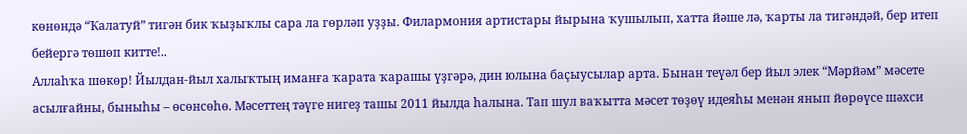көнөндә “Ҡалатуй” тигән бик ҡыҙыҡлы сара ла гөрләп уҙҙы. Филармония артистары йырына ҡушылып, хатта йәше лә, ҡарты ла тигәндәй, бер итеп бейергә төшөп китте!..
Аллаһҡа шөкөр! Йылдан-йыл халыҡтың иманға ҡарата ҡарашы үҙгәрә, дин юлына баҫыусылар арта. Бынан теүәл бер йыл элек “Мәрйәм” мәсете асылғайны, быныһы – өсөнсөһө. Мәсеттең тәүге нигеҙ ташы 2011 йылда һалына. Тап шул ваҡытта мәсет төҙөү идеяһы менән янып йөрөүсе шәхси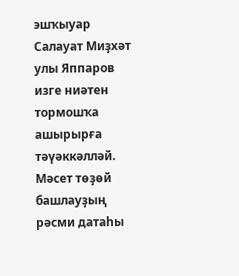эшҡыуар Салауат Миҙхәт улы Яппаров изге ниәтен тормошҡа ашырырға тәүәккәлләй.
Мәсет төҙөй башлауҙың рәсми датаһы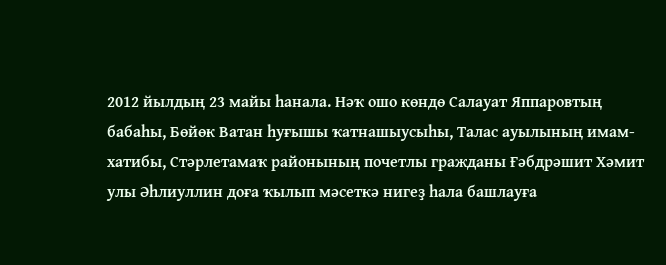2012 йылдың 23 майы һанала. Нәҡ ошо көндө Салауат Яппаровтың бабаһы, Бөйөк Ватан һуғышы ҡатнашыусыһы, Талас ауылының имам-хатибы, Стәрлетамаҡ районының почетлы гражданы Ғәбдрәшит Хәмит улы Әһлиуллин доға ҡылып мәсеткә нигеҙ һала башлауға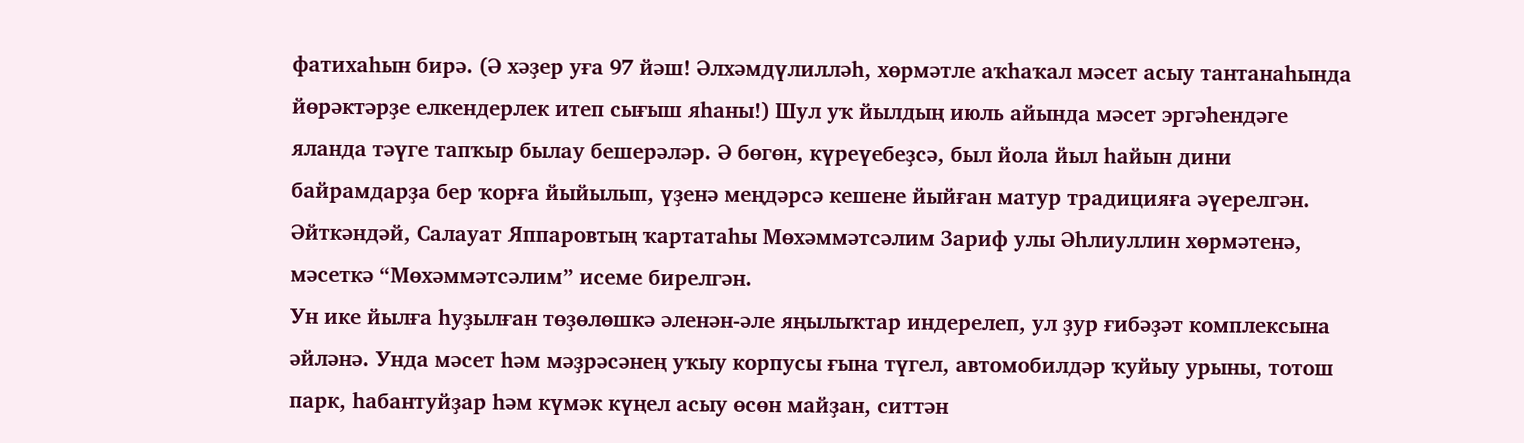фатихаһын бирә. (Ә хәҙер уға 97 йәш! Әлхәмдүлилләһ, хөрмәтле аҡһаҡал мәсет асыу тантанаһында йөрәктәрҙе елкендерлек итеп сығыш яһаны!) Шул уҡ йылдың июль айында мәсет эргәһендәге яланда тәүге тапҡыр былау бешерәләр. Ә бөгөн, күреүебеҙсә, был йола йыл һайын дини байрамдарҙа бер ҡорға йыйылып, үҙенә меңдәрсә кешене йыйған матур традицияға әүерелгән.
Әйткәндәй, Салауат Яппаровтың ҡартатаһы Мөхәммәтсәлим Зариф улы Әһлиуллин хөрмәтенә, мәсеткә “Мөхәммәтсәлим” исеме бирелгән.
Ун ике йылға һуҙылған төҙөлөшкә әленән-әле яңылыҡтар индерелеп, ул ҙур ғибәҙәт комплексына әйләнә. Унда мәсет һәм мәҙрәсәнең уҡыу корпусы ғына түгел, автомобилдәр ҡуйыу урыны, тотош парк, һабантуйҙар һәм күмәк күңел асыу өсөн майҙан, ситтән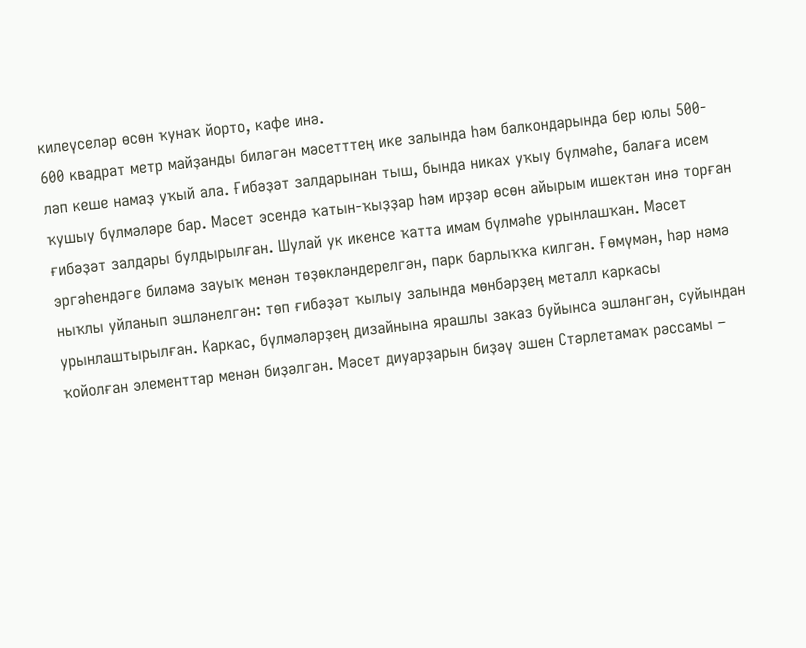килеүселәр өсөн ҡунаҡ йорто, кафе инә.
600 квадрат метр майҙанды биләгән мәсетттең ике залында һәм балкондарында бер юлы 500-ләп кеше намаҙ уҡый ала. Ғибәҙәт залдарынан тыш, бында никах уҡыу бүлмәһе, балаға исем ҡушыу бүлмәләре бар. Мәсет эсендә ҡатын-ҡыҙҙар һәм ирҙәр өсөн айырым ишектән инә торған ғибәҙәт залдары булдырылған. Шулай ук икенсе ҡатта имам бүлмәһе урынлашҡан. Мәсет эргәһендәге биләмә зауыҡ менән төҙөкләндерелгән, парк барлыҡҡа килгән. Ғөмүмән, һәр нәмә ныҡлы уйланып эшләнелгән: төп ғибәҙәт ҡылыу залында мөнбәрҙең металл каркасы урынлаштырылған. Каркас, бүлмәләрҙең дизайнына ярашлы заказ буйынса эшләнгән, суйындан ҡойолған элементтар менән биҙәлгән. Мәсет диуарҙарын биҙәү эшен Стәрлетамаҡ рәссамы –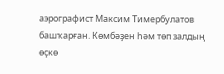аэрографист Максим Тимербулатов башҡарған. Көмбәҙен һәм төп залдың өҫкө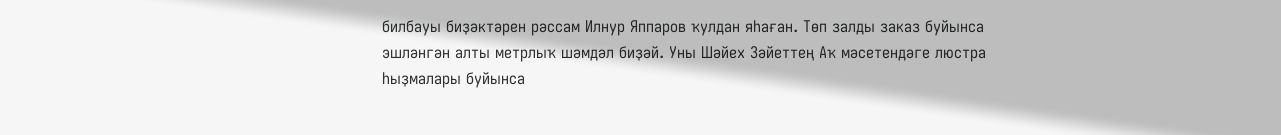билбауы биҙәктәрен рәссам Илнур Яппаров ҡулдан яһаған. Төп залды заказ буйынса эшләнгән алты метрлыҡ шәмдәл биҙәй. Уны Шәйех Зәйеттең Аҡ мәсетендәге люстра һыҙмалары буйынса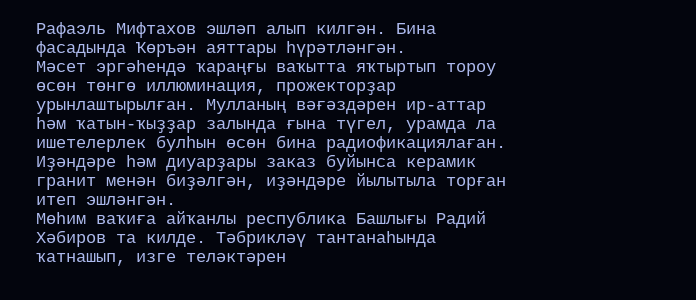Рафаэль Мифтахов эшләп алып килгән. Бина фасадында Ҡөръән аяттары һүрәтләнгән.
Мәсет эргәһендә ҡараңғы ваҡытта яҡтыртып тороу өсөн төнгө иллюминация, прожекторҙар урынлаштырылған. Мулланың вәғәздәрен ир-аттар һәм ҡатын-ҡыҙҙар залында ғына түгел, урамда ла ишетелерлек булһын өсөн бина радиофикациялаған. Иҙәндәре һәм диуарҙары заказ буйынса керамик гранит менән биҙәлгән, иҙәндәре йылытыла торған итеп эшләнгән.
Мөһим ваҡиға айҡанлы республика Башлығы Радий Хәбиров та килде. Тәбрикләү тантанаһында ҡатнашып, изге теләктәрен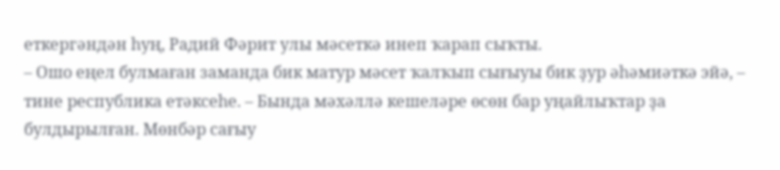еткергәндән һуң, Радий Фәрит улы мәсеткә инеп ҡарап сыҡты.
– Ошо еңел булмаған заманда бик матур мәсет ҡалҡып сығыуы бик ҙур әһәмиәткә эйә, – тине республика етәксеһе. – Бында мәхәллә кешеләре өсөн бар уңайлыҡтар ҙа булдырылған. Мөнбәр сағыу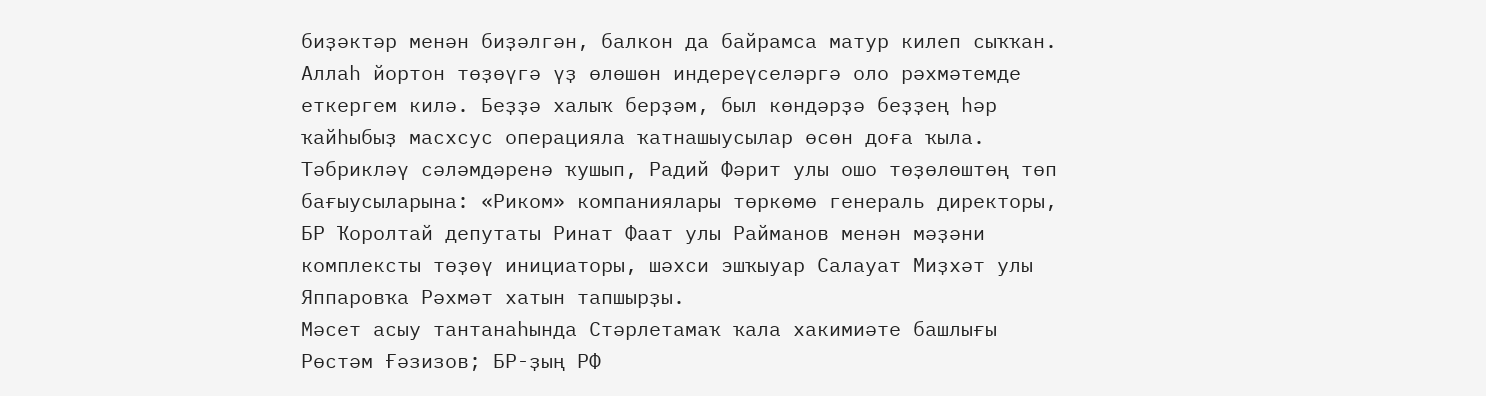биҙәктәр менән биҙәлгән, балкон да байрамса матур килеп сыҡҡан. Аллаһ йортон төҙөүгә үҙ өлөшөн индереүселәргә оло рәхмәтемде еткергем килә. Беҙҙә халыҡ берҙәм, был көндәрҙә беҙҙең һәр ҡайһыбыҙ масхсус операцияла ҡатнашыусылар өсөн доға ҡыла.
Тәбрикләү сәләмдәренә ҡушып, Радий Фәрит улы ошо төҙөлөштөң төп бағыусыларына: «Риком» компаниялары төркөмө генераль директоры, БР Ҡоролтай депутаты Ринат Фаат улы Райманов менән мәҙәни комплексты төҙөү инициаторы, шәхси эшҡыуар Салауат Миҙхәт улы Яппаровҡа Рәхмәт хатын тапшырҙы.
Мәсет асыу тантанаһында Стәрлетамаҡ ҡала хакимиәте башлығы Рөстәм Ғәзизов; БР-ҙың РФ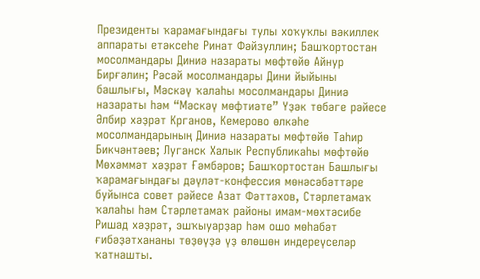Президенты ҡарамағындағы тулы хоҡуҡлы вәкиллек аппараты етәксеһе Ринат Фәйзуллин; Башҡортостан мосолмандары Диниә назараты мөфтөйө Айнур Бирғәлин; Рәсәй мосолмандары Дини йыйыны башлығы, Мәскәү ҡалаһы мосолмандары Диниә назараты һәм “Мәскәү мөфтиәте” Үҙәк төбәге рәйесе Әлбир хәҙрәт Крганов, Кемерово өлкәһе мосолмандарының Диниә назараты мөфтөйө Таһир Бикчәнтәев; Луганск Халык Республикаһы мөфтөйө Мөхәммәт хәҙрәт Ғәмбәров; Башҡортостан Башлығы ҡарамағындағы дәүләт-конфессия мөнәсәбәттәре буйынса совет рәйесе Азат Фәттәхов, Стәрлетамаҡ ҡалаһы һәм Стәрлетамаҡ районы имам-мөхтәсибе Ришад хәҙрәт, эшҡыуарҙар һәм ошо мөһабәт ғибәҙәтхананы төҙөүҙә үҙ өлөшөн индереүселәр ҡатнашты.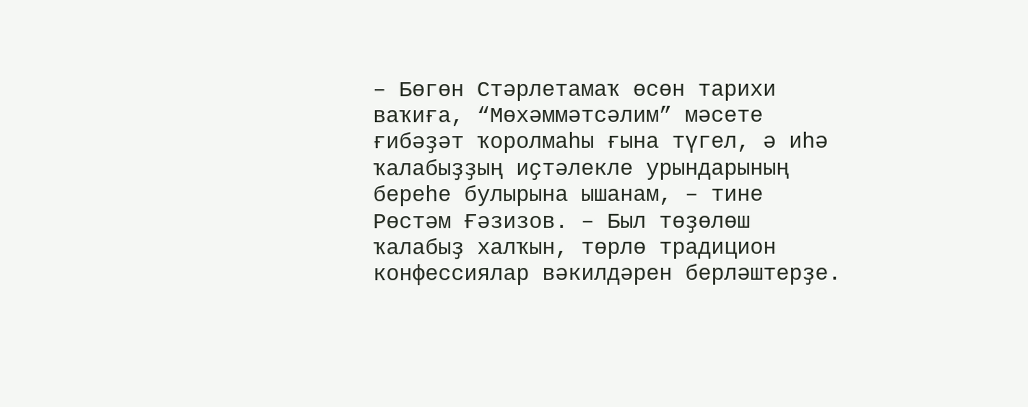– Бөгөн Стәрлетамаҡ өсөн тарихи ваҡиға, “Мөхәммәтсәлим” мәсете ғибәҙәт ҡоролмаһы ғына түгел, ә иһә ҡалабыҙҙың иҫтәлекле урындарының береһе булырына ышанам, – тине Рөстәм Ғәзизов. – Был төҙөлөш ҡалабыҙ халҡын, төрлө традицион конфессиялар вәкилдәрен берләштерҙе.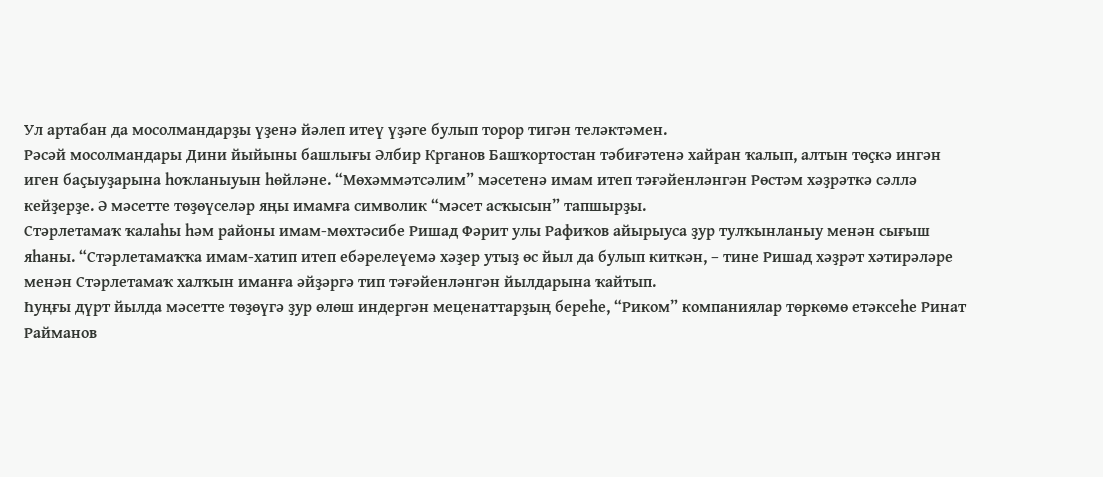Ул артабан да мосолмандарҙы үҙенә йәлеп итеү үҙәге булып торор тигән теләктәмен.
Рәсәй мосолмандары Дини йыйыны башлығы Әлбир Крганов Башҡортостан тәбиғәтенә хайран ҡалып, алтын төҫкә ингән иген баҫыуҙарына һоҡланыуын һөйләне. “Мөхәммәтсәлим” мәсетенә имам итеп тәғәйенләнгән Рөстәм хәҙрәткә сәллә кейҙерҙе. Ә мәсетте төҙөүселәр яңы имамға символик “мәсет асҡысын” тапшырҙы.
Стәрлетамаҡ ҡалаһы һәм районы имам-мөхтәсибе Ришад Фәрит улы Рафиҡов айырыуса ҙур тулҡынланыу менән сығыш яһаны. “Стәрлетамаҡҡа имам-хатип итеп ебәрелеүемә хәҙер утыҙ өс йыл да булып киткән, – тине Ришад хәҙрәт хәтирәләре менән Стәрлетамаҡ халҡын иманға әйҙәргә тип тәғәйенләнгән йылдарына ҡайтып.
Һуңғы дүрт йылда мәсетте төҙөүгә ҙур өлөш индергән меценаттарҙың береһе, “Риком” компаниялар төркөмө етәксеһе Ринат Райманов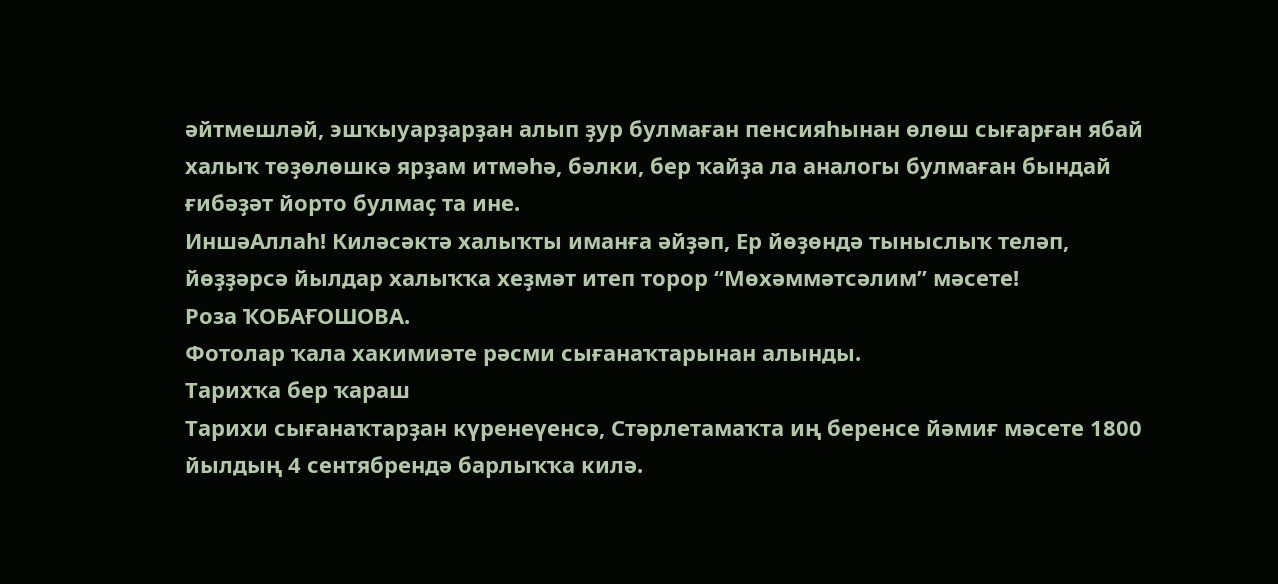әйтмешләй, эшҡыуарҙарҙан алып ҙур булмаған пенсияһынан өлөш сығарған ябай халыҡ төҙөлөшкә ярҙам итмәһә, бәлки, бер ҡайҙа ла аналогы булмаған бындай ғибәҙәт йорто булмаҫ та ине.
ИншәАллаһ! Киләсәктә халыҡты иманға әйҙәп, Ер йөҙөндә тыныслыҡ теләп, йөҙҙәрсә йылдар халыҡҡа хеҙмәт итеп торор “Мөхәммәтсәлим” мәсете!
Роза ҠОБАҒОШОВА.
Фотолар ҡала хакимиәте рәсми сығанаҡтарынан алынды.
Тарихҡа бер ҡараш
Тарихи сығанаҡтарҙан күренеүенсә, Стәрлетамаҡта иң беренсе йәмиғ мәсете 1800 йылдың 4 сентябрендә барлыҡҡа килә.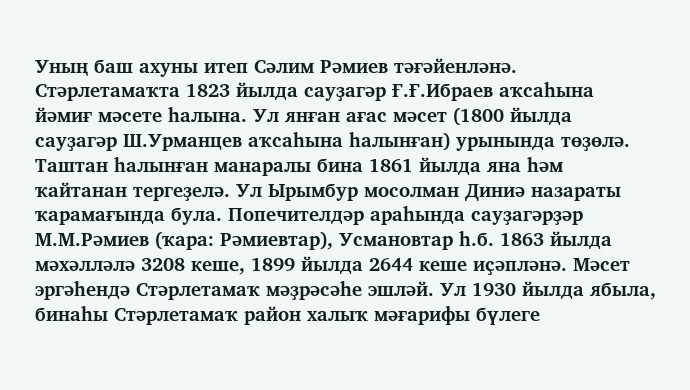Уның баш ахуны итеп Сәлим Рәмиев тәғәйенләнә. Стәрлетамаҡта 1823 йылда сауҙагәр Ғ.Ғ.Ибраев аҡсаһына йәмиғ мәсете һалына. Ул янған ағас мәсет (1800 йылда сауҙагәр Ш.Урманцев аҡсаһына һалынған) урынында төҙөлә. Таштан һалынған манаралы бина 1861 йылда яна һәм ҡайтанан тергеҙелә. Ул Ырымбур мосолман Диниә назараты ҡарамағында була. Попечителдәр араһында сауҙагәрҙәр М.М.Рәмиев (ҡара: Рәмиевтар), Усмановтар һ.б. 1863 йылда мәхәлләлә 3208 кеше, 1899 йылда 2644 кеше иҫәпләнә. Мәсет эргәһендә Стәрлетамаҡ мәҙрәсәһе эшләй. Ул 1930 йылда ябыла, бинаһы Стәрлетамаҡ район халыҡ мәғарифы бүлеге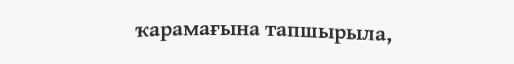ҡарамағына тапшырыла,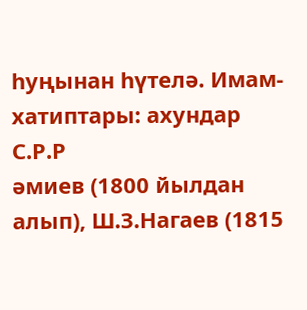һуңынан һүтелә. Имам-хатиптары: ахундар С.Р.Р
әмиев (1800 йылдан алып), Ш.З.Нагаев (1815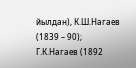йылдан), К.Ш.Нагаев (1839 – 90); Г.К.Нагаев (1892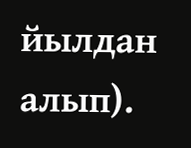йылдан алып).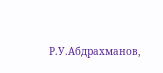Р.У.Абдрахманов,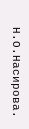Н.О.Насирова.